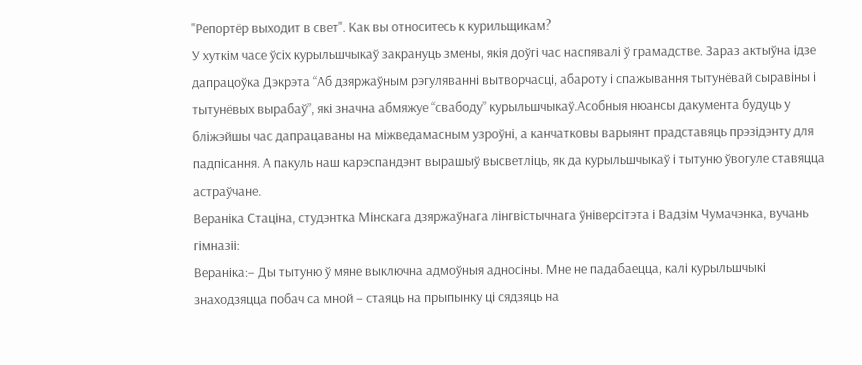"Репортёр выходит в свет". Как вы относитесь к курильщикам?
У хуткім часе ўсіх курыльшчыкаў закрануць змены, якія доўгі час наспявалі ў грамадстве. Зараз актыўна ідзе дапрацоўка Дэкрэта “Аб дзяржаўным рэгуляванні вытворчасці, абароту і спажывання тытунёвай сыравіны і тытунёвых вырабаў”, які значна абмяжуе “свабоду” курыльшчыкаў.Асобныя нюансы дакумента будуць у бліжэйшы час дапрацаваны на міжведамасным узроўні, а канчатковы варыянт прадставяць прэзідэнту для падпісання. А пакуль наш карэспандэнт вырашыў высветліць, як да курыльшчыкаў і тытуню ўвогуле ставяцца астраўчане.
Вераніка Стаціна, студэнтка Мінскага дзяржаўнага лінгвістычнага ўніверсітэта і Вадзім Чумачэнка, вучань гімназіі:
Вераніка:– Ды тытуню ў мяне выключна адмоўныя адносіны. Мне не падабаецца, калі курыльшчыкі знаходзяцца побач са мной – стаяць на прыпынку ці сядзяць на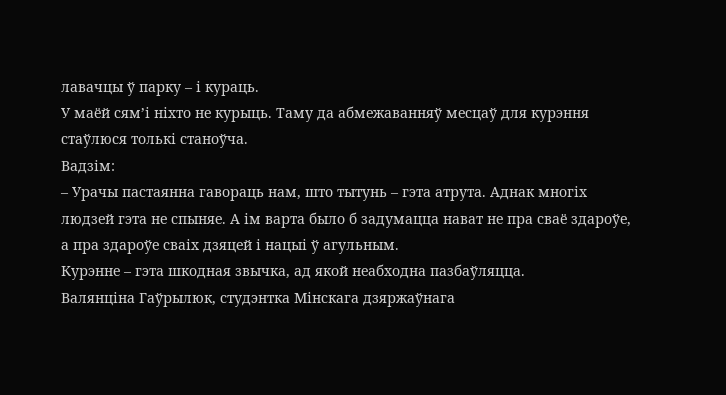лавачцы ў парку – і кураць.
У маёй сям’і ніхто не курыць. Таму да абмежаванняў месцаў для курэння стаўлюся толькі станоўча.
Вадзім:
– Урачы пастаянна гавораць нам, што тытунь – гэта атрута. Аднак многіх людзей гэта не спыняе. А ім варта было б задумацца нават не пра сваё здароўе, а пра здароўе сваіх дзяцей і нацыі ў агульным.
Курэнне – гэта шкодная звычка, ад якой неабходна пазбаўляцца.
Валянціна Гаўрылюк, студэнтка Мінскага дзяржаўнага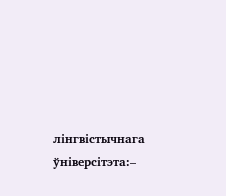лінгвістычнага ўніверсітэта:–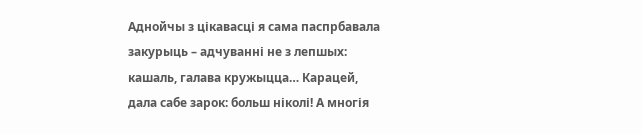Аднойчы з цікавасці я сама паспрбавала закурыць – адчуванні не з лепшых: кашаль, галава кружыцца… Карацей, дала сабе зарок: больш ніколі! А многія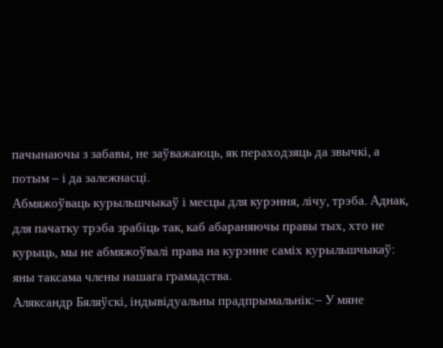пачынаючы з забавы, не заўважаюць, як пераходзяць да звычкі, а потым – і да залежнасці.
Абмяжоўваць курыльшчыкаў і месцы для курэння, лічу, трэба. Аднак, для пачатку трэба зрабіць так, каб абараняючы правы тых, хто не курыць, мы не абмяжоўвалі права на курэнне саміх курыльшчыкаў: яны таксама члены нашага грамадства.
Аляксандр Бяляўскі, індывідуальны прадпрымальнік:– У мяне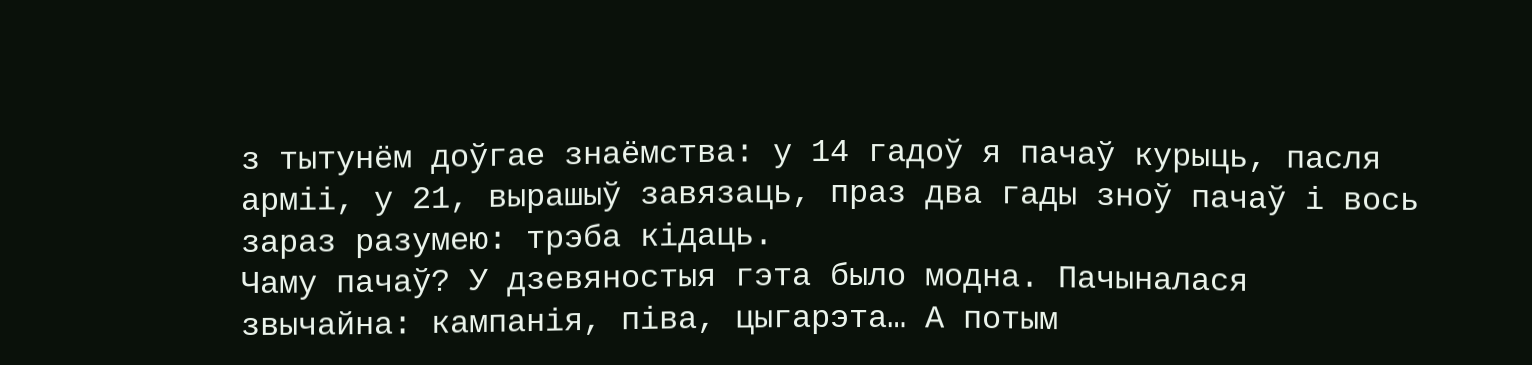з тытунём доўгае знаёмства: у 14 гадоў я пачаў курыць, пасля арміі, у 21, вырашыў завязаць, праз два гады зноў пачаў і вось зараз разумею: трэба кідаць.
Чаму пачаў? У дзевяностыя гэта было модна. Пачыналася звычайна: кампанія, піва, цыгарэта… А потым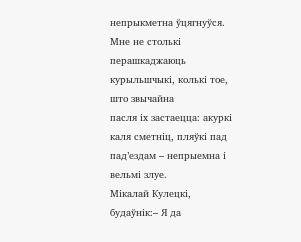непрыкметна ўцягнуўся.
Мне не столькі перашкаджаюць курыльшчыкі, колькі тое, што звычайна
пасля іх застаецца: акуркі каля сметніц, пляўкі пад пад’ездам – непрыемна і вельмі злуе.
Мікалай Кулецкі, будаўнік:– Я да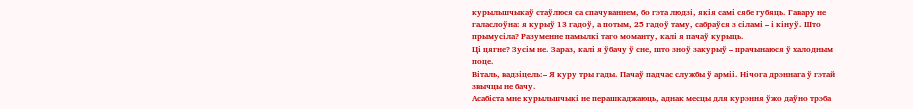курыльшчыкаў стаўлюся са спачуваннем, бо гэта людзі, якія самі сябе губяць. Гавару не галаслоўна: я курыў 13 гадоў, а потым, 25 гадоў таму, сабраўся з сіламі – і кінуў. Што прымусіла? Разуменне памылкі таго моманту, калі я пачаў курыць.
Ці цягне? Зусім не. Зараз, калі я ўбачу ў сне, што зноў закурыў – прачынаюся ў халодным поце.
Віталь, вадзіцель:– Я куру тры гады. Пачаў падчас службы ў арміі. Нічога дрэннага ў гэтай звычцы не бачу.
Асабіста мне курыльшчыкі не перашкаджаюць, аднак месцы для курэння ўжо даўно трэба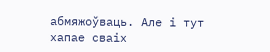абмяжоўваць. Але і тут хапае сваіх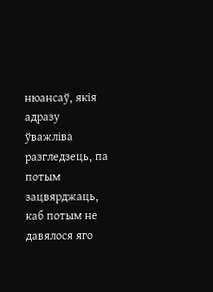нюансаў, якія адразу ўважліва разгледзець, па потым зацвярджаць, каб потым не давялося яго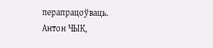перапрацоўваць.
Антон ЧЫК,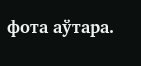фота аўтара.